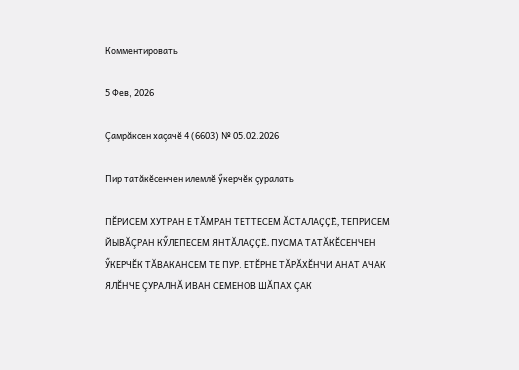Комментировать

5 Фев, 2026

Çамрăксен хаçачĕ 4 (6603) № 05.02.2026

Пир татăкĕсенчен илемлĕ ӳкерчĕк çуралать

ПĔРИСЕМ ХУТРАН Е ТĂМРАН ТЕТТЕСЕМ ĂСТАЛАÇÇĔ, ТЕПРИСЕМ ЙЫВĂÇРАН КӲЛЕПЕСЕМ ЯНТĂЛАÇÇĔ. ПУСМА ТАТĂКĔСЕНЧЕН ӲКЕРЧĔК ТĂВАКАНСЕМ ТЕ ПУР. ЕТĔРНЕ ТĂРĂХĔНЧИ АНАТ АЧАК ЯЛĔНЧЕ ÇУРАЛНĂ ИВАН СЕМЕНОВ ШĂПАХ ÇАК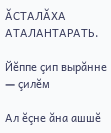ĂСТАЛĂХА АТАЛАНТАРАТЬ.

Йĕппе çип вырăнне — çилĕм

Ал ĕçне ăна ашшĕ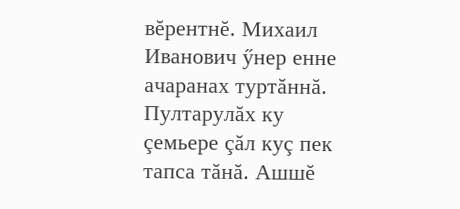вĕрентнĕ. Михаил Иванович ӳнер енне ачаранах туртăннă. Пултарулăх ку çемьере çăл куç пек тапса тăнă. Ашшĕ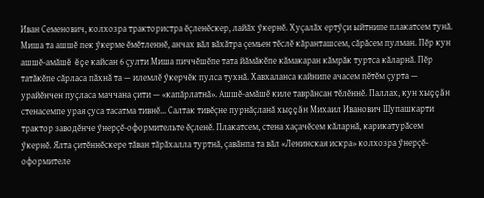Иван Семенович, колхозра трактористра ĕçленĕскер, лайăх ӳкернĕ. Хуçалăх ертӳçи ыйтнипе плакатсем тунă. Миша та ашшĕ пек ӳкерме ĕмĕтленнĕ, анчах вăл вăхăтра çемьен тĕслĕ кăранташсем, сăрăсем пулман. Пĕр кун ашшĕ-амăшĕ ĕçе кайсан 6 çулти Миша пиччĕшĕпе тата йăмăкĕпе кăмакаран кăмрăк туртса кăларнă. Пĕр татăкĕпе сăрласа пăхнă та — илемлĕ ӳкерчĕк пулса тухнă. Хавхаланса кайнипе ачасем пĕтĕм çурта — урайĕнчен пуçласа маччана çити — «капăрлатнă». Ашшĕ-амăшĕ киле таврăнсан тĕлĕннĕ. Паллах, кун хыççăн стенасемпе урая çуса тасатма тивнĕ… Салтак тивĕçне пурнăçланă хыççăн Михаил Иванович Шупашкарти трактор заводĕнче ӳнерçĕ-оформительте ĕçленĕ. Плакатсем, стена хаçачĕсем кăларнă, карикатурăсем ӳкернĕ. Ялта çитĕннĕскере тăван тăрăхалла туртнă, çавăнпа та вăл «Ленинская искра» колхозра ӳнерçĕ-оформителе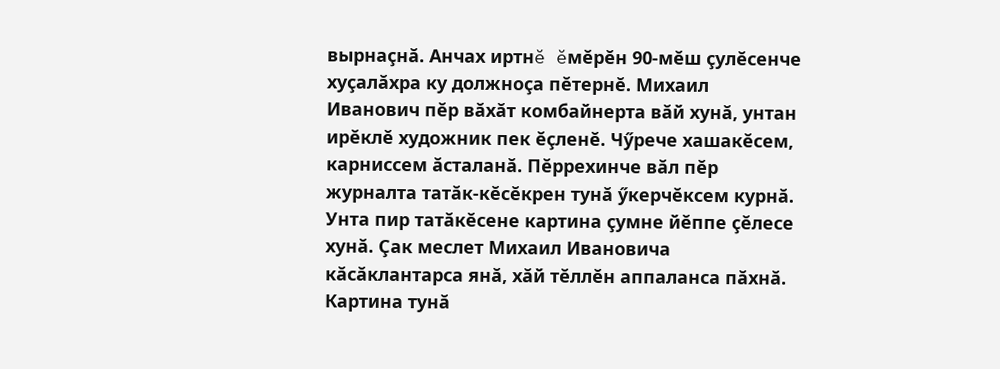вырнаçнă. Анчах иртнĕ ĕмĕрĕн 90-мĕш çулĕсенче хуçалăхра ку должноçа пĕтернĕ. Михаил Иванович пĕр вăхăт комбайнерта вăй хунă, унтан ирĕклĕ художник пек ĕçленĕ. Чӳрече хашакĕсем, карниссем ăсталанă. Пĕррехинче вăл пĕр журналта татăк-кĕсĕкрен тунă ӳкерчĕксем курнă. Унта пир татăкĕсене картина çумне йĕппе çĕлесе хунă. Çак меслет Михаил Ивановича кăсăклантарса янă, хăй тĕллĕн аппаланса пăхнă. Картина тунă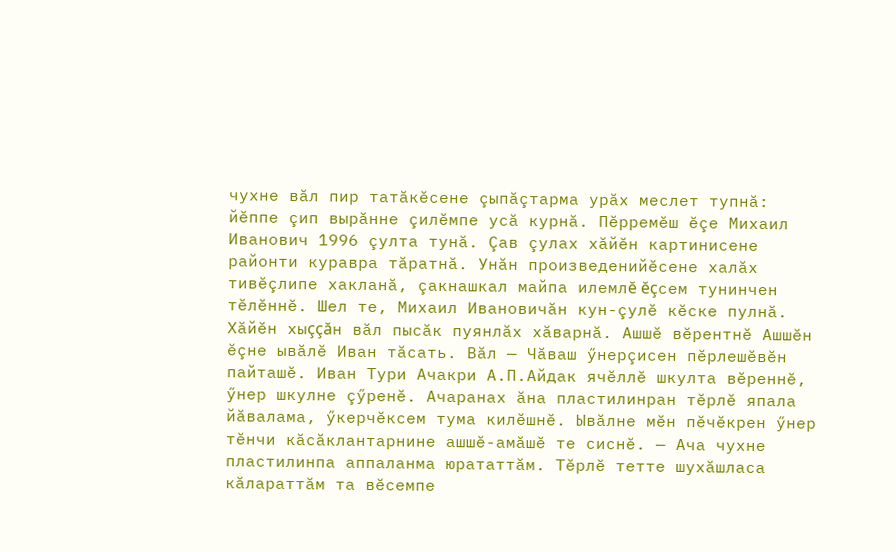чухне вăл пир татăкĕсене çыпăçтарма урăх меслет тупнă: йĕппе çип вырăнне çилĕмпе усă курнă. Пĕрремĕш ĕçе Михаил Иванович 1996 çулта тунă. Çав çулах хăйĕн картинисене районти куравра тăратнă. Унăн произведенийĕсене халăх тивĕçлипе хакланă, çакнашкал майпа илемлĕ ĕçсем тунинчен тĕлĕннĕ. Шел те, Михаил Ивановичăн кун-çулĕ кĕске пулнă. Хăйĕн хыççăн вăл пысăк пуянлăх хăварнă. Ашшĕ вĕрентнĕ Ашшĕн ĕçне ывăлĕ Иван тăсать. Вăл — Чăваш ӳнерçисен пĕрлешĕвĕн пайташĕ. Иван Тури Ачакри А.П.Айдак ячĕллĕ шкулта вĕреннĕ, ӳнер шкулне çӳренĕ. Ачаранах ăна пластилинран тĕрлĕ япала йăвалама, ӳкерчĕксем тума килĕшнĕ. Ывăлне мĕн пĕчĕкрен ӳнер тĕнчи кăсăклантарнине ашшĕ-амăшĕ те сиснĕ. — Ача чухне пластилинпа аппаланма юрататтăм. Тĕрлĕ тетте шухăшласа кăлараттăм та вĕсемпе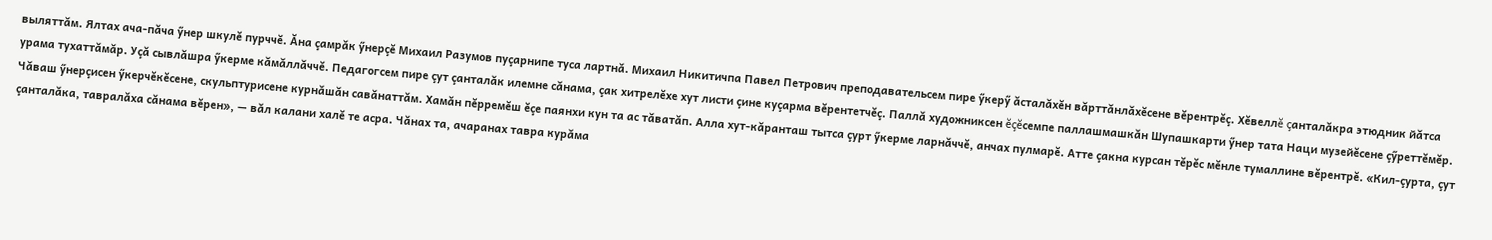выляттăм. Ялтах ача-пăча ӳнер шкулĕ пурччĕ. Ăна çамрăк ӳнерçĕ Михаил Разумов пуçарнипе туса лартнă. Михаил Никитичпа Павел Петрович преподавательсем пире ӳкерӳ ăсталăхĕн вăрттăнлăхĕсене вĕрентрĕç. Хĕвеллĕ çанталăкра этюдник йăтса урама тухаттăмăр. Уçă сывлăшра ӳкерме кăмăллăччĕ. Педагогсем пире çут çанталăк илемне сăнама, çак хитрелĕхе хут листи çине куçарма вĕрентетчĕç. Паллă художниксен ĕçĕсемпе паллашмашкăн Шупашкарти ӳнер тата Наци музейĕсене çӳреттĕмĕр. Чăваш ӳнерçисен ӳкерчĕкĕсене, скульптурисене курнăшăн савăнаттăм. Хамăн пĕрремĕш ĕçе паянхи кун та ас тăватăп. Алла хут-кăранташ тытса çурт ӳкерме ларнăччĕ, анчах пулмарĕ. Атте çакна курсан тĕрĕс мĕнле тумаллине вĕрентрĕ. «Кил-çурта, çут çанталăка, тавралăха сăнама вĕрен», — вăл калани халĕ те асра. Чăнах та, ачаранах тавра курăма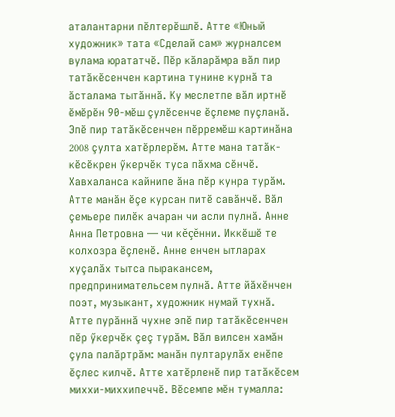аталантарни пĕлтерĕшлĕ. Атте «Юный художник» тата «Сделай сам» журналсем вулама юрататчĕ. Пĕр кăларăмра вăл пир татăкĕсенчен картина тунине курнă та ăсталама тытăннă. Ку меслетпе вăл иртнĕ ĕмĕрĕн 90-мĕш çулĕсенче ĕçлеме пуçланă. Эпĕ пир татăкĕсенчен пĕрремĕш картинăна 2008 çулта хатĕрлерĕм. Атте мана татăк-кĕсĕкрен ӳкерчĕк туса пăхма сĕнчĕ. Хавхаланса кайнипе ăна пĕр кунра турăм. Атте манăн ĕçе курсан питĕ савăнчĕ. Вăл çемьере пилĕк ачаран чи асли пулнă. Анне Анна Петровна — чи кĕçĕнни. Иккĕшĕ те колхозра ĕçленĕ. Анне енчен ытларах хуçалăх тытса пыракансем, предпринимательсем пулнă. Атте йăхĕнчен поэт, музыкант, художник нумай тухнă. Атте пурăннă чухне эпĕ пир татăкĕсенчен пĕр ӳкерчĕк çеç турăм. Вăл вилсен хамăн çула палăртрăм: манăн пултарулăх енĕпе ĕçлес килчĕ. Атте хатĕрленĕ пир татăкĕсем миххи-миххипеччĕ. Вĕсемпе мĕн тумалла: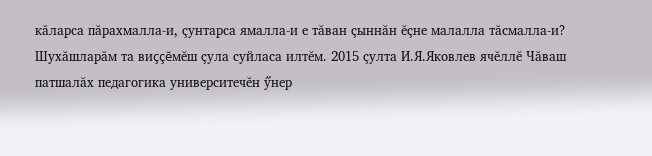кăларса пăрахмалла-и, çунтарса ямалла-и е тăван çыннăн ĕçне малалла тăсмалла-и? Шухăшларăм та виççĕмĕш çула суйласа илтĕм. 2015 çулта И.Я.Яковлев ячĕллĕ Чăваш патшалăх педагогика университечĕн ӳнер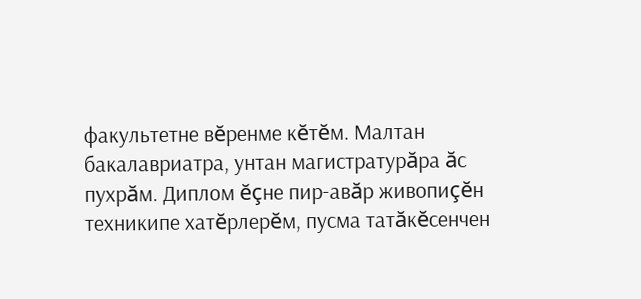факультетне вĕренме кĕтĕм. Малтан бакалавриатра, унтан магистратурăра ăс пухрăм. Диплом ĕçне пир-авăр живопиçĕн техникипе хатĕрлерĕм, пусма татăкĕсенчен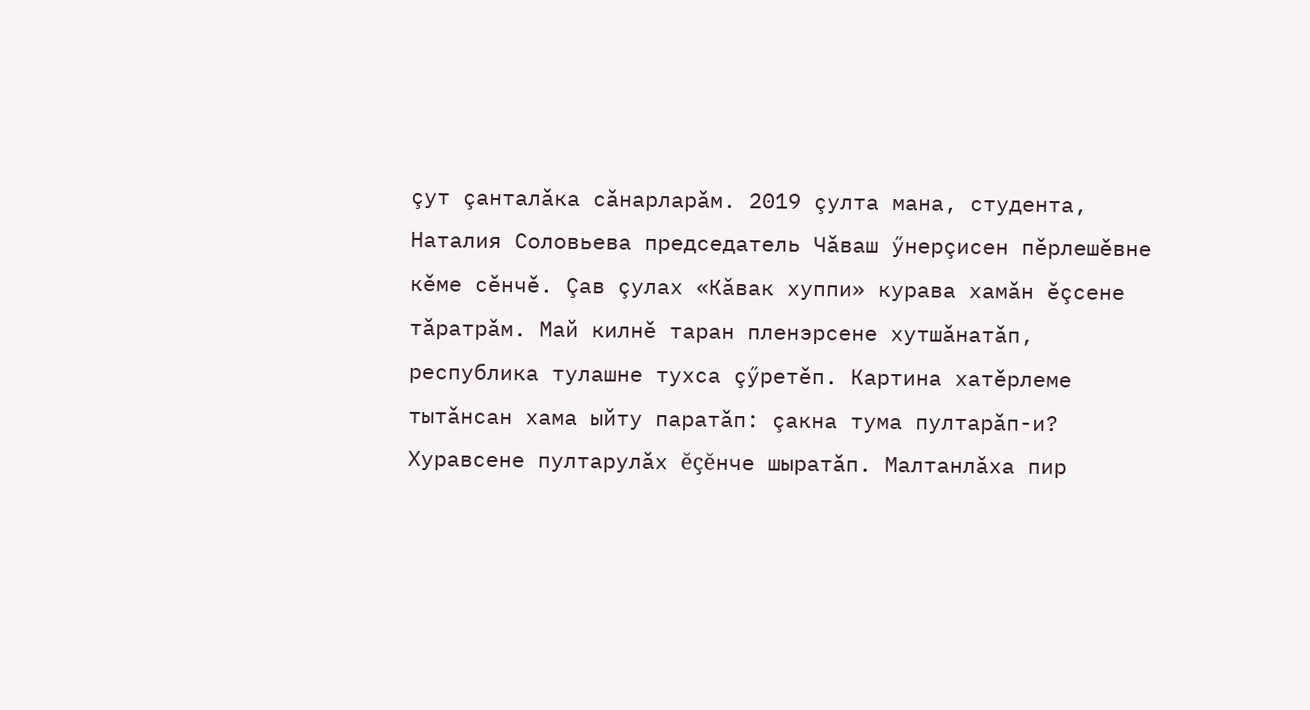çут çанталăка сăнарларăм. 2019 çулта мана, студента, Наталия Соловьева председатель Чăваш ӳнерçисен пĕрлешĕвне кĕме сĕнчĕ. Çав çулах «Кăвак хуппи» курава хамăн ĕçсене тăратрăм. Май килнĕ таран пленэрсене хутшăнатăп, республика тулашне тухса çӳретĕп. Картина хатĕрлеме тытăнсан хама ыйту паратăп: çакна тума пултарăп-и? Хуравсене пултарулăх ĕçĕнче шыратăп. Малтанлăха пир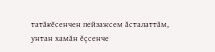татăкĕсенчен пейзажсем ăсталаттăм, унтан хамăн ĕçсенче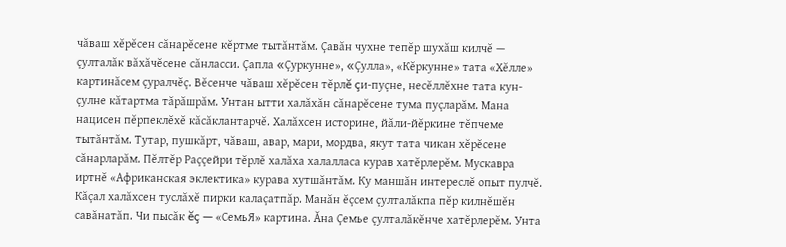чăваш хĕрĕсен сăнарĕсене кĕртме тытăнтăм. Çавăн чухне тепĕр шухăш килчĕ — çулталăк вăхăчĕсене сăнласси. Çапла «Çуркунне», «Çулла», «Кĕркунне» тата «Хĕлле» картинăсем çуралчĕç. Вĕсенче чăваш хĕрĕсен тĕрлĕ çи-пуçне, несĕллĕхне тата кун-çулне кăтартма тăрăшрăм. Унтан ытти халăхăн сăнарĕсене тума пуçларăм. Мана нацисен пĕрпеклĕхĕ кăсăклантарчĕ. Халăхсен историне, йăли-йĕркине тĕпчеме тытăнтăм. Тутар, пушкăрт, чăваш, авар, мари, мордва, якут тата чикан хĕрĕсене сăнарларăм. Пĕлтĕр Раççейри тĕрлĕ халăха халалласа курав хатĕрлерĕм. Мускавра иртнĕ «Африканская эклектика» курава хутшăнтăм. Ку маншăн интереслĕ опыт пулчĕ. Кăçал халăхсен туслăхĕ пирки калаçатпăр. Манăн ĕçсем çулталăкпа пĕр килнĕшĕн савăнатăп. Чи пысăк ĕç — «СемьЯ» картина. Ăна Çемье çулталăкĕнче хатĕрлерĕм. Унта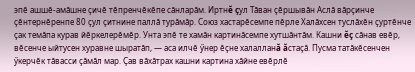эпĕ ашшĕ-амăшне çичĕ тĕпренчĕкĕпе сăнларăм. Иртнĕ çул Тăван çĕршывăн Аслă вăрçинче çĕнтернĕренпе 80 çул çитнине паллă турăмăр. Союз хастарĕсемпе пĕрле Халăхсен туслăхĕн çуртĕнче çак темăпа курав йĕркелерĕмĕр. Унта эпĕ те хамăн картинăсемпе хутшăнтăм. Кашни ĕç сăнав евĕр, вĕсенче ыйтусен хуравне шыратăп, — аса илчĕ ӳнер ĕçне халалланă ăстаçă. Пусма татăкĕсенчен ӳкерчĕк тăвасси çăмăл мар. Çав вăхăтрах кашни картина хăйне евĕрлĕ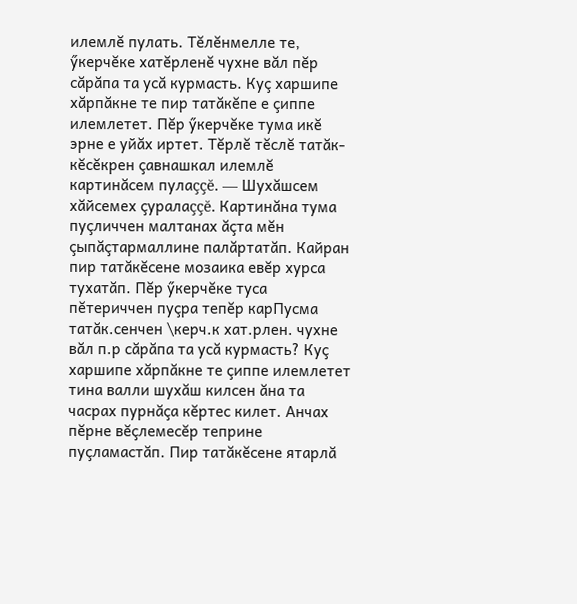илемлĕ пулать. Тĕлĕнмелле те, ӳкерчĕке хатĕрленĕ чухне вăл пĕр сăрăпа та усă курмасть. Куç харшипе хăрпăкне те пир татăкĕпе е çиппе илемлетет. Пĕр ӳкерчĕке тума икĕ эрне е уйăх иртет. Тĕрлĕ тĕслĕ татăк-кĕсĕкрен çавнашкал илемлĕ картинăсем пулаççĕ. — Шухăшсем хăйсемех çуралаççĕ. Картинăна тума пуçличчен малтанах ăçта мĕн çыпăçтармаллине палăртатăп. Кайран пир татăкĕсене мозаика евĕр хурса тухатăп. Пĕр ӳкерчĕке туса пĕтериччен пуçра тепĕр карПусма татăк.сенчен \керч.к хат.рлен. чухне вăл п.р сăрăпа та усă курмасть? Куç харшипе хăрпăкне те çиппе илемлетет тина валли шухăш килсен ăна та часрах пурнăçа кĕртес килет. Анчах пĕрне вĕçлемесĕр теприне пуçламастăп. Пир татăкĕсене ятарлă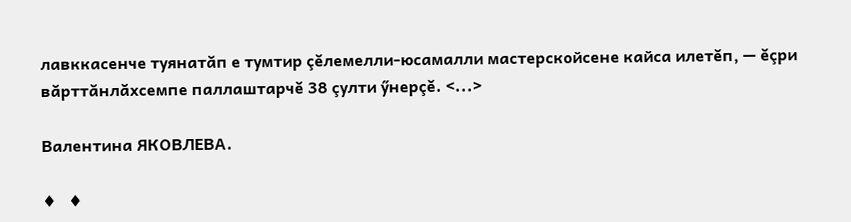лавккасенче туянатăп е тумтир çĕлемелли-юсамалли мастерскойсене кайса илетĕп, — ĕçри вăрттăнлăхсемпе паллаштарчĕ 38 çулти ӳнерçĕ. <...>

Валентина ЯКОВЛЕВА.

♦   ♦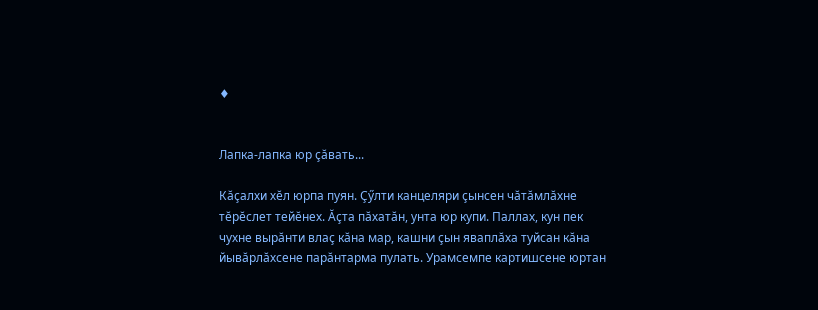♦


Лапка-лапка юр çăвать...

Кăçалхи хĕл юрпа пуян. Çӳлти канцеляри çынсен чăтăмлăхне тĕрĕслет тейĕнех. Ăçта пăхатăн, унта юр купи. Паллах, кун пек чухне вырăнти влаç кăна мар, кашни çын яваплăха туйсан кăна йывăрлăхсене парăнтарма пулать. Урамсемпе картишсене юртан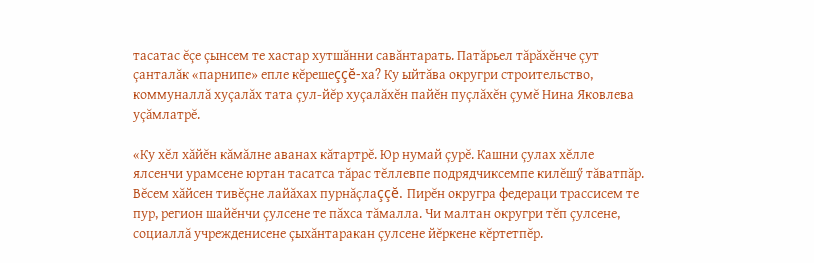тасатас ĕçе çынсем те хастар хутшăнни савăнтарать. Патăрьел тăрăхĕнче çут çанталăк «парнипе» епле кĕрешеççĕ-ха? Ку ыйтăва округри строительство, коммуналлă хуçалăх тата çул-йĕр хуçалăхĕн пайĕн пуçлăхĕн çумĕ Нина Яковлева уçăмлатрĕ.

«Ку хĕл хăйĕн кăмăлне аванах кăтартрĕ. Юр нумай çурĕ. Кашни çулах хĕлле ялсенчи урамсене юртан тасатса тăрас тĕллевпе подрядчиксемпе килĕшӳ тăватпăр. Вĕсем хăйсен тивĕçне лайăхах пурнăçлаççĕ. Пирĕн округра федераци трассисем те пур, регион шайĕнчи çулсене те пăхса тăмалла. Чи малтан округри тĕп çулсене, социаллă учрежденисене çыхăнтаракан çулсене йĕркене кĕртетпĕр.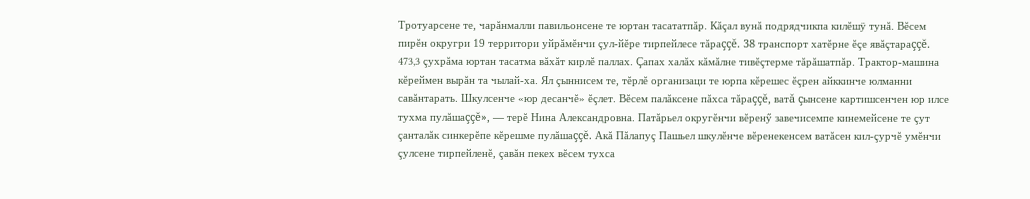Тротуарсене те, чарăнмалли павильонсене те юртан тасататпăр. Кăçал вунă подрядчикпа килĕшÿ тунă. Вĕсем пирĕн округри 19 территори уйрăмĕнчи çул-йĕре тирпейлесе тăраççĕ. 38 транспорт хатĕрне ĕçе явăçтараççĕ. 473,3 çухрăма юртан тасатма вăхăт кирлĕ паллах. Çапах халăх кăмăлне тивĕçтерме тăрăшатпăр. Трактор-машина кĕреймен вырăн та чылай-ха. Ял çыннисем те, тĕрлĕ организаци те юрпа кĕрешес ĕçрен айккинче юлманни савăнтарать. Шкулсенче «юр десанчĕ» ĕçлет. Вĕсем палăксене пăхса тăраççĕ, ватă çынсене картишсенчен юр илсе тухма пулăшаççĕ», — терĕ Нина Александровна. Патăрьел округĕнчи вĕренӳ завечисемпе кинемейсене те çут çанталăк синкерĕпе кĕрешме пулăшаççĕ. Акă Пăлапуç Пашьел шкулĕнче вĕренекенсем ватăсен кил-çурчĕ умĕнчи çулсене тирпейленĕ, çавăн пекех вĕсем тухса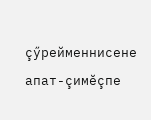çӳрейменнисене апат-çимĕçпе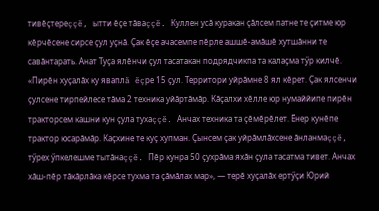тивĕçтереççĕ, ытти ĕçе тăваççĕ. Куллен усă куракан çăлсем патне те çитме юр кĕрчĕсене сирсе çул уçнă. Çак ĕçе ачасемпе пĕрле ашшĕ-амăшĕ хутшăнни те савăнтарать. Анат Туçа ялĕнчи çул тасатакан подрядчикпа та калаçма тӳр килчĕ. «Пирĕн хуçалăх ку яваплă ĕçре 15 çул. Территори уйрăмне 8 ял кĕрет. Çак ялсенчи çулсене тирпейлесе тăма 2 техника уйăртăмăр. Кăçалхи хĕлле юр нумаййипе пирĕн тракторсем кашни кун çула тухаççĕ. Анчах техника та çĕмĕрĕлет. Ĕнер кунĕпе трактор юсарăмăр. Каçхине те куç хупман. Çынсем çак уйрăмлăхсене ăнланмаççĕ, тӳрех ӳпкелешме тытăнаççĕ. Пĕр кунра 50 çухрăма яхăн çула тасатма тивет. Анчах хăш-пĕр тăкăрлăка кĕрсе тухма та çăмăлах мар», — терĕ хуçалăх ертӳçи Юрий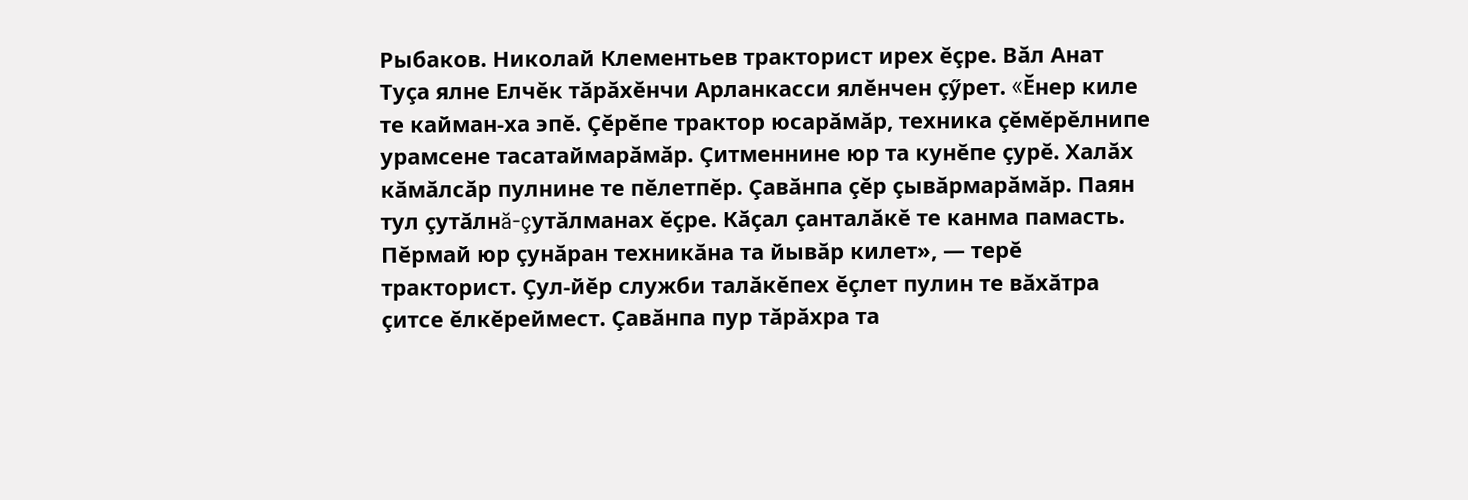Рыбаков. Николай Клементьев тракторист ирех ĕçре. Вăл Анат Туçа ялне Елчĕк тăрăхĕнчи Арланкасси ялĕнчен çӳрет. «Ĕнер киле те кайман-ха эпĕ. Çĕрĕпе трактор юсарăмăр, техника çĕмĕрĕлнипе урамсене тасатаймарăмăр. Çитменнине юр та кунĕпе çурĕ. Халăх кăмăлсăр пулнине те пĕлетпĕр. Çавăнпа çĕр çывăрмарăмăр. Паян тул çутăлнă-çутăлманах ĕçре. Кăçал çанталăкĕ те канма памасть. Пĕрмай юр çунăран техникăна та йывăр килет», — терĕ тракторист. Çул-йĕр служби талăкĕпех ĕçлет пулин те вăхăтра çитсе ĕлкĕреймест. Çавăнпа пур тăрăхра та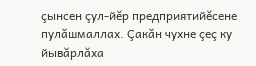çынсен çул-йĕр предприятийĕсене пулăшмаллах. Çакăн чухне çеç ку йывăрлăха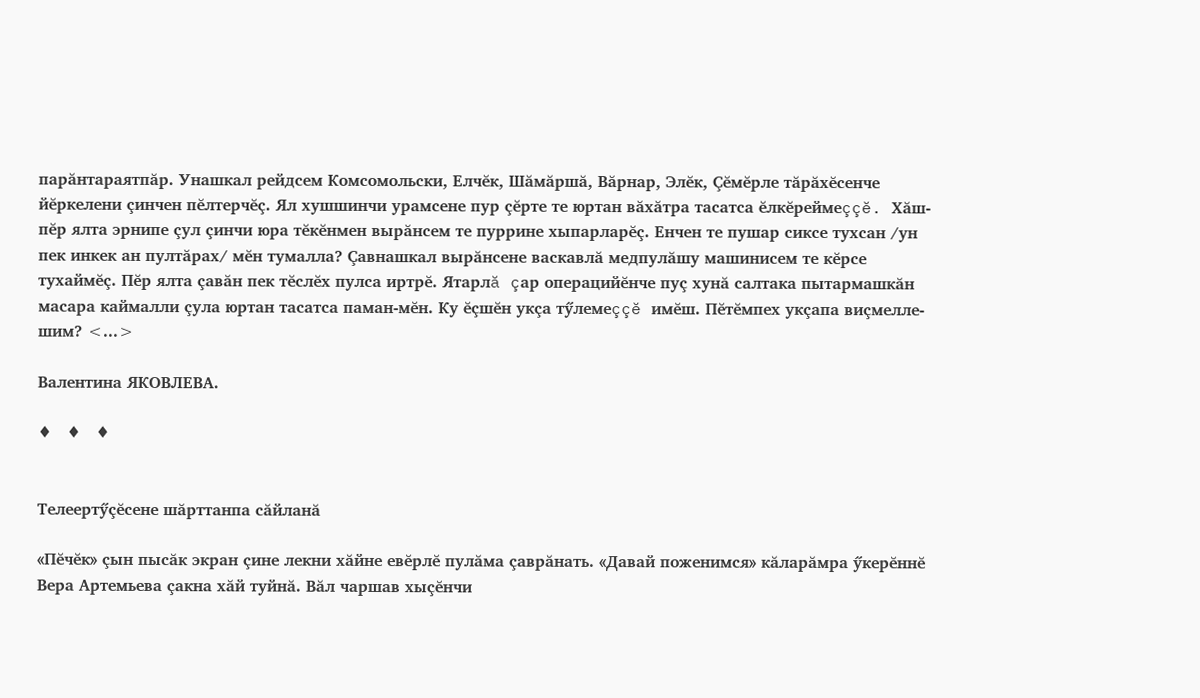парăнтараятпăр. Унашкал рейдсем Комсомольски, Елчĕк, Шăмăршă, Вăрнар, Элĕк, Çĕмĕрле тăрăхĕсенче йĕркелени çинчен пĕлтерчĕç. Ял хушшинчи урамсене пур çĕрте те юртан вăхăтра тасатса ĕлкĕреймеççĕ. Хăш-пĕр ялта эрнипе çул çинчи юра тĕкĕнмен вырăнсем те пуррине хыпарларĕç. Енчен те пушар сиксе тухсан /ун пек инкек ан пултăрах/ мĕн тумалла? Çавнашкал вырăнсене васкавлă медпулăшу машинисем те кĕрсе тухаймĕç. Пĕр ялта çавăн пек тĕслĕх пулса иртрĕ. Ятарлă çар операцийĕнче пуç хунă салтака пытармашкăн масара каймалли çула юртан тасатса паман-мĕн. Ку ĕçшĕн укçа тӳлемеççĕ имĕш. Пĕтĕмпех укçапа виçмелле-шим? <...>

Валентина ЯКОВЛЕВА.

♦   ♦   ♦


Телеертӳçĕсене шăрттанпа сăйланă

«Пĕчĕк» çын пысăк экран çине лекни хăйне евĕрлĕ пулăма çаврăнать. «Давай поженимся» кăларăмра ӳкерĕннĕ Вера Артемьева çакна хăй туйнă. Вăл чаршав хыçĕнчи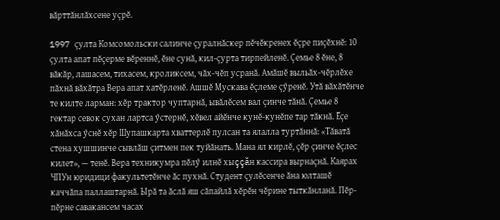вăрттăнлăхсене уçрĕ.

1997 çулта Комсомольски салинче çуралнăскер пĕчĕкренех ĕçре пиçĕхнĕ: 10 çулта апат пĕçерме вĕреннĕ, ĕне сунă, кил-çурта тирпейленĕ. Çемье 8 ĕне, 8 вăкăр, лашасем, тихасем, кроликсем, чăх-чĕп усранă. Амăшĕ выльăх-чĕрлĕхе пăхнă вăхăтра Вера апат хатĕрленĕ. Ашшĕ Мускава ĕçлеме çӳренĕ. Утă вăхăтĕнче те килте ларман: хĕр трактор чуптарнă, ывăлĕсем вал çинче тăнă. Çемье 8 гектар севок сухан лартса ӳстернĕ, хĕвел айĕнче кунĕ-кунĕпе тар тăкнă. Ĕçе хăнăхса ӳснĕ хĕр Шупашкарта хваттерлĕ пулсан та ялалла туртăннă: «Тăватă стена хушшинче сывлăш çитмен пек туйăнать. Мана ял кирлĕ, çĕр çинче ĕçлес килет», — тенĕ. Вера техникумра пĕлӳ илнĕ хыççăн кассира вырнаçнă. Каярах ЧПУн юридици факультетĕнче ăс пухнă. Студент çулĕсенче ăна юлташĕ каччăпа паллаштарнă. Ырă та ăслă яш сăпайлă хĕрĕн чĕрине тыткăнланă. Пĕр-пĕрне савакансем часах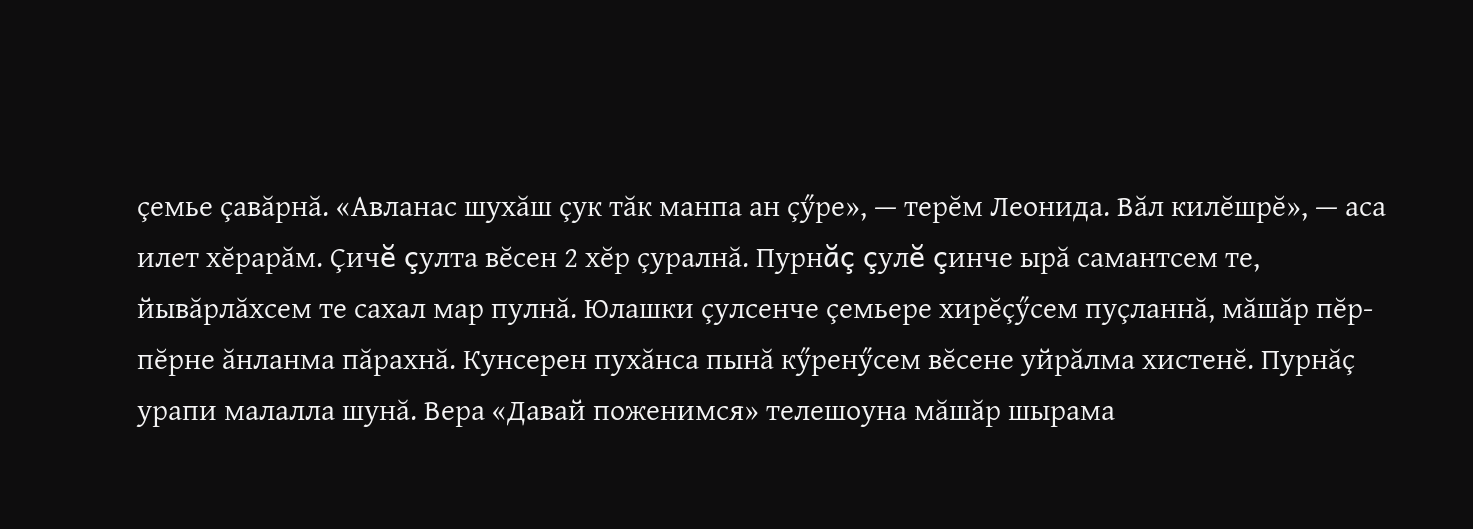çемье çавăрнă. «Авланас шухăш çук тăк манпа ан çӳре», — терĕм Леонида. Вăл килĕшрĕ», — аса илет хĕрарăм. Çичĕ çулта вĕсен 2 хĕр çуралнă. Пурнăç çулĕ çинче ырă самантсем те, йывăрлăхсем те сахал мар пулнă. Юлашки çулсенче çемьере хирĕçӳсем пуçланнă, мăшăр пĕр-пĕрне ăнланма пăрахнă. Кунсерен пухăнса пынă кӳренӳсем вĕсене уйрăлма хистенĕ. Пурнăç урапи малалла шунă. Вера «Давай поженимся» телешоуна мăшăр шырама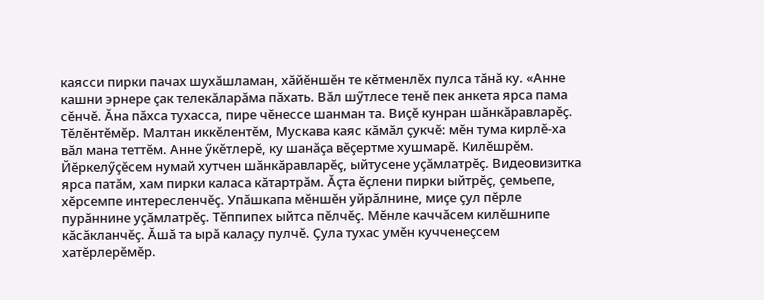каясси пирки пачах шухăшламан, хăйĕншĕн те кĕтменлĕх пулса тăнă ку. «Анне кашни эрнере çак телекăларăма пăхать. Вăл шӳтлесе тенĕ пек анкета ярса пама сĕнчĕ. Ăна пăхса тухасса, пире чĕнессе шанман та. Виçĕ кунран шăнкăравларĕç. Тĕлĕнтĕмĕр. Малтан иккĕлентĕм, Мускава каяс кăмăл çукчĕ: мĕн тума кирлĕ-ха вăл мана теттĕм. Анне ӳкĕтлерĕ, ку шанăçа вĕçертме хушмарĕ. Килĕшрĕм. Йĕркелӳçĕсем нумай хутчен шăнкăравларĕç, ыйтусене уçăмлатрĕç. Видеовизитка ярса патăм, хам пирки каласа кăтартрăм. Ăçта ĕçлени пирки ыйтрĕç, çемьепе, хĕрсемпе интересленчĕç. Упăшкапа мĕншĕн уйрăлнине, миçе çул пĕрле пурăннине уçăмлатрĕç. Тĕппипех ыйтса пĕлчĕç. Мĕнле каччăсем килĕшнипе кăсăкланчĕç. Ăшă та ырă калаçу пулчĕ. Çула тухас умĕн кучченеçсем хатĕрлерĕмĕр.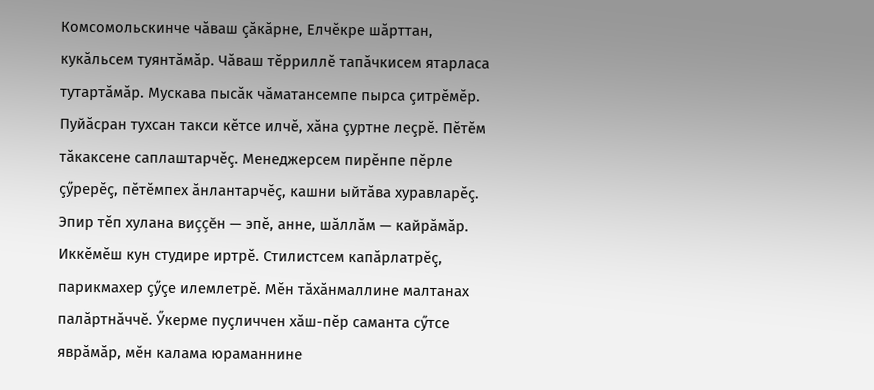Комсомольскинче чăваш çăкăрне, Елчĕкре шăрттан, кукăльсем туянтăмăр. Чăваш тĕрриллĕ тапăчкисем ятарласа тутартăмăр. Мускава пысăк чăматансемпе пырса çитрĕмĕр. Пуйăсран тухсан такси кĕтсе илчĕ, хăна çуртне леçрĕ. Пĕтĕм тăкаксене саплаштарчĕç. Менеджерсем пирĕнпе пĕрле çӳрерĕç, пĕтĕмпех ăнлантарчĕç, кашни ыйтăва хуравларĕç. Эпир тĕп хулана виççĕн — эпĕ, анне, шăллăм — кайрăмăр. Иккĕмĕш кун студире иртрĕ. Стилистсем капăрлатрĕç, парикмахер çӳçе илемлетрĕ. Мĕн тăхăнмаллине малтанах палăртнăччĕ. Ӳкерме пуçличчен хăш-пĕр саманта сӳтсе яврăмăр, мĕн калама юраманнине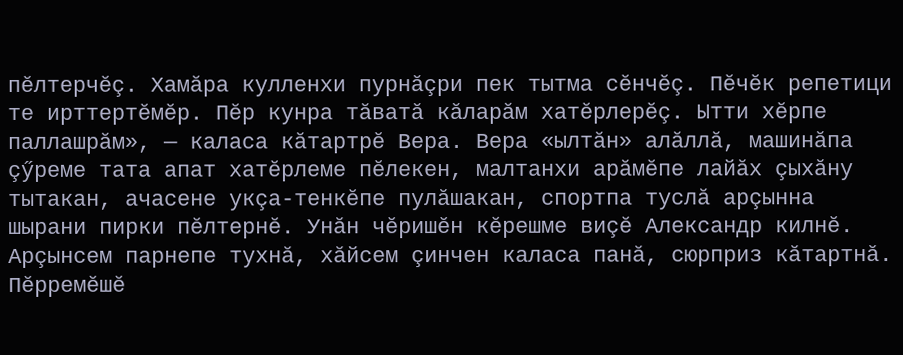пĕлтерчĕç. Хамăра кулленхи пурнăçри пек тытма сĕнчĕç. Пĕчĕк репетици те ирттертĕмĕр. Пĕр кунра тăватă кăларăм хатĕрлерĕç. Ытти хĕрпе паллашрăм», — каласа кăтартрĕ Вера. Вера «ылтăн» алăллă, машинăпа çӳреме тата апат хатĕрлеме пĕлекен, малтанхи арăмĕпе лайăх çыхăну тытакан, ачасене укçа-тенкĕпе пулăшакан, спортпа туслă арçынна шырани пирки пĕлтернĕ. Унăн чĕришĕн кĕрешме виçĕ Александр килнĕ. Арçынсем парнепе тухнă, хăйсем çинчен каласа панă, сюрприз кăтартнă. Пĕрремĕшĕ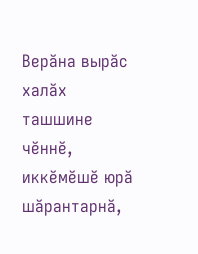Верăна вырăс халăх ташшине чĕннĕ, иккĕмĕшĕ юрă шăрантарнă,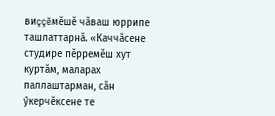виççĕмĕшĕ чăваш юррипе ташлаттарнă. «Каччăсене студире пĕрремĕш хут куртăм, маларах паллаштарман, сăн ӳкерчĕксене те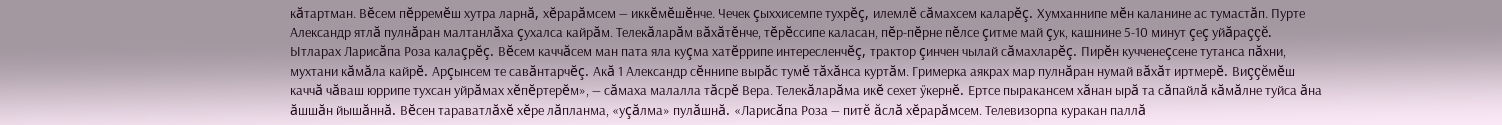кăтартман. Вĕсем пĕрремĕш хутра ларнă, хĕрарăмсем — иккĕмĕшĕнче. Чечек çыххисемпе тухрĕç, илемлĕ сăмахсем каларĕç. Хумханнипе мĕн каланине ас тумастăп. Пурте Александр ятлă пулнăран малтанлăха çухалса кайрăм. Телекăларăм вăхăтĕнче, тĕрĕссипе каласан, пĕр-пĕрне пĕлсе çитме май çук, кашнине 5-10 минут çеç уйăраççĕ. Ытларах Ларисăпа Роза калаçрĕç. Вĕсем каччăсем ман пата яла куçма хатĕррипе интересленчĕç, трактор çинчен чылай сăмахларĕç. Пирĕн кучченеçсене тутанса пăхни, мухтани кăмăла кайрĕ. Арçынсем те савăнтарчĕç. Акă 1 Александр сĕннипе вырăс тумĕ тăхăнса куртăм. Гримерка аякрах мар пулнăран нумай вăхăт иртмерĕ. Виççĕмĕш каччă чăваш юррипе тухсан уйрăмах хĕпĕртерĕм», — сăмаха малалла тăсрĕ Вера. Телекăларăма икĕ сехет ӳкернĕ. Ертсе пыракансем хăнан ырă та сăпайлă кăмăлне туйса ăна ăшшăн йышăннă. Вĕсен тараватлăхĕ хĕре лăпланма, «уçăлма» пулăшнă. «Ларисăпа Роза — питĕ ăслă хĕрарăмсем. Телевизорпа куракан паллă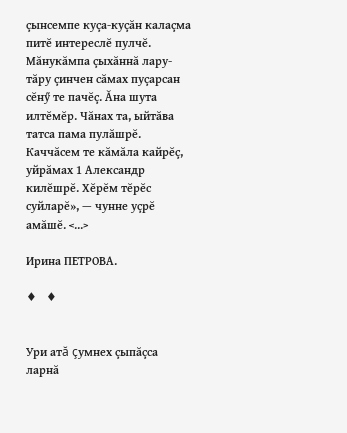çынсемпе куçа-куçăн калаçма питĕ интереслĕ пулчĕ. Мăнукăмпа çыхăннă лару-тăру çинчен сăмах пуçарсан сĕнӳ те пачĕç. Ăна шута илтĕмĕр. Чăнах та, ыйтăва татса пама пулăшрĕ. Каччăсем те кăмăла кайрĕç, уйрăмах 1 Александр килĕшрĕ. Хĕрĕм тĕрĕс суйларĕ», — чунне уçрĕ амăшĕ. <...>

Ирина ПЕТРОВА.

♦   ♦


Ури атă çумнех çыпăçса ларнă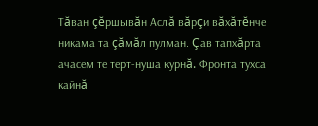Тăван çĕршывăн Аслă вăрçи вăхăтĕнче никама та çăмăл пулман. Çав тапхăрта ачасем те терт-нуша курнă. Фронта тухса кайнă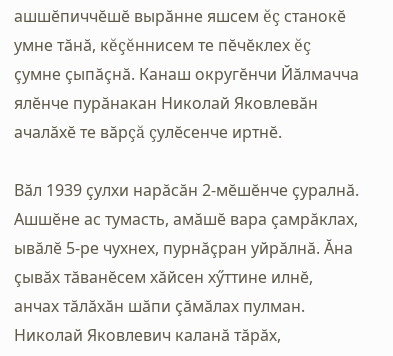ашшĕпиччĕшĕ вырăнне яшсем ĕç станокĕ умне тăнă, кĕçĕннисем те пĕчĕклех ĕç çумне çыпăçнă. Канаш округĕнчи Йăлмачча ялĕнче пурăнакан Николай Яковлевăн ачалăхĕ те вăрçă çулĕсенче иртнĕ.

Вăл 1939 çулхи нарăсăн 2-мĕшĕнче çуралнă. Ашшĕне ас тумасть, амăшĕ вара çамрăклах, ывăлĕ 5-ре чухнех, пурнăçран уйрăлнă. Ăна çывăх тăванĕсем хăйсен хӳттине илнĕ, анчах тăлăхăн шăпи çăмăлах пулман. Николай Яковлевич каланă тăрăх,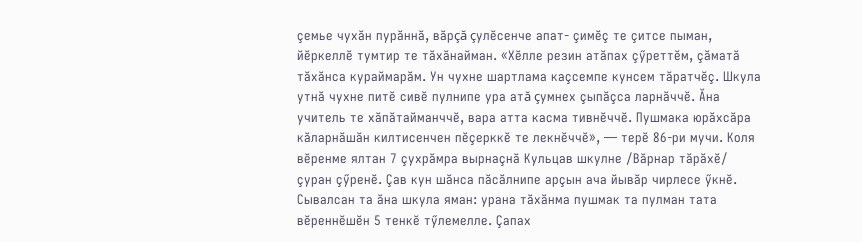çемье чухăн пурăннă, вăрçă çулĕсенче апат- çимĕç те çитсе пыман, йĕркеллĕ тумтир те тăхăнайман. «Хĕлле резин атăпах çӳреттĕм, çăматă тăхăнса кураймарăм. Ун чухне шартлама каçсемпе кунсем тăратчĕç. Шкула утнă чухне питĕ сивĕ пулнипе ура атă çумнех çыпăçса ларнăччĕ. Ăна учитель те хăпăтайманччĕ, вара атта касма тивнĕччĕ. Пушмака юрăхсăра кăларнăшăн килтисенчен пĕçерккĕ те лекнĕччĕ», — терĕ 86-ри мучи. Коля вĕренме ялтан 7 çухрăмра вырнаçнă Кульцав шкулне /Вăрнар тăрăхĕ/ çуран çӳренĕ. Çав кун шăнса пăсăлнипе арçын ача йывăр чирлесе ӳкнĕ. Сывалсан та ăна шкула яман: урана тăхăнма пушмак та пулман тата вĕреннĕшĕн 5 тенкĕ тӳлемелле. Çапах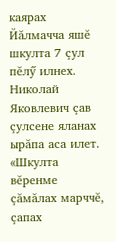каярах Йăлмачча яшĕ шкулта 7 çул пĕлӳ илнех. Николай Яковлевич çав çулсене яланах ырăпа аса илет. «Шкулта вĕренме çăмăлах марччĕ, çапах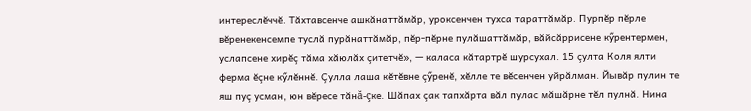интереслĕччĕ. Тăхтавсенче ашкăнаттăмăр, уроксенчен тухса тараттăмăр. Пурпĕр пĕрле вĕренекенсемпе туслă пурăнаттăмăр, пĕр-пĕрне пулăшаттăмăр, вăйсăррисене кӳрентермен, услапсене хирĕç тăма хăюлăх çитетчĕ», — каласа кăтартрĕ шурсухал. 15 çулта Коля ялти ферма ĕçне кӳлĕннĕ. Çулла лаша кĕтĕвне çӳренĕ, хĕлле те вĕсенчен уйрăлман. Йывăр пулин те яш пуç усман, юн вĕресе тăнă-çке. Шăпах çак тапхăрта вăл пулас мăшăрне тĕл пулнă. Нина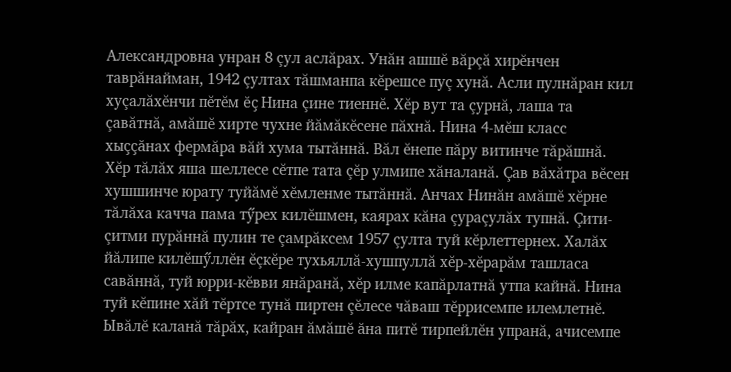Александровна унран 8 çул аслăрах. Унăн ашшĕ вăрçă хирĕнчен таврăнайман, 1942 çултах тăшманпа кĕрешсе пуç хунă. Асли пулнăран кил хуçалăхĕнчи пĕтĕм ĕç Нина çине тиеннĕ. Хĕр вут та çурнă, лаша та çавăтнă, амăшĕ хирте чухне йăмăкĕсене пăхнă. Нина 4-мĕш класс хыççăнах фермăра вăй хума тытăннă. Вăл ĕнепе пăру витинче тăрăшнă. Хĕр тăлăх яша шеллесе сĕтпе тата çĕр улмипе хăналанă. Çав вăхăтра вĕсен хушшинче юрату туйăмĕ хĕмленме тытăннă. Анчах Нинăн амăшĕ хĕрне тăлăха качча пама тӳрех килĕшмен, каярах кăна çураçулăх тупнă. Çити-çитми пурăннă пулин те çамрăксем 1957 çулта туй кĕрлеттернех. Халăх йăлипе килĕшӳллĕн ĕçкĕре тухьяллă-хушпуллă хĕр-хĕрарăм ташласа савăннă, туй юрри-кĕвви янăранă, хĕр илме капăрлатнă утпа кайнă. Нина туй кĕпине хăй тĕртсе тунă пиртен çĕлесе чăваш тĕррисемпе илемлетнĕ. Ывăлĕ каланă тăрăх, кайран ăмăшĕ ăна питĕ тирпейлĕн упранă, ачисемпе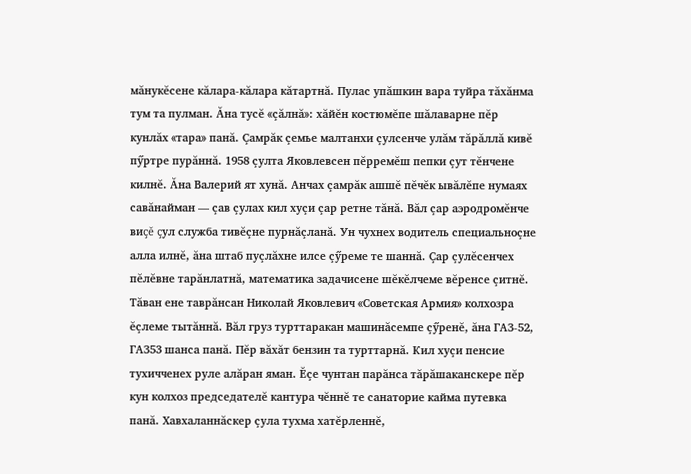мăнукĕсене кăлара-кăлара кăтартнă. Пулас упăшкин вара туйра тăхăнма тум та пулман. Ăна тусĕ «çăлнă»: хăйĕн костюмĕпе шăлаварне пĕр кунлăх «тара» панă. Çамрăк çемье малтанхи çулсенче улăм тăрăллă кивĕ пӳртре пурăннă. 1958 çулта Яковлевсен пĕрремĕш пепки çут тĕнчене килнĕ. Ăна Валерий ят хунă. Анчах çамрăк ашшĕ пĕчĕк ывăлĕпе нумаях савăнайман — çав çулах кил хуçи çар ретне тăнă. Вăл çар аэродромĕнче виçĕ çул служба тивĕçне пурнăçланă. Ун чухнех водитель специальноçне алла илнĕ, ăна штаб пуçлăхне илсе çӳреме те шаннă. Çар çулĕсенчех пĕлĕвне тарăнлатнă, математика задачисене шĕкĕлчеме вĕренсе çитнĕ. Тăван ене таврăнсан Николай Яковлевич «Советская Армия» колхозра ĕçлеме тытăннă. Вăл груз турттаракан машинăсемпе çӳренĕ, ăна ГАЗ-52, ГАЗ53 шанса панă. Пĕр вăхăт бензин та турттарнă. Кил хуçи пенсие тухичченех руле алăран яман. Ĕçе чунтан парăнса тăрăшаканскере пĕр кун колхоз председателĕ кантура чĕннĕ те санаторие кайма путевка панă. Хавхаланнăскер çула тухма хатĕрленнĕ,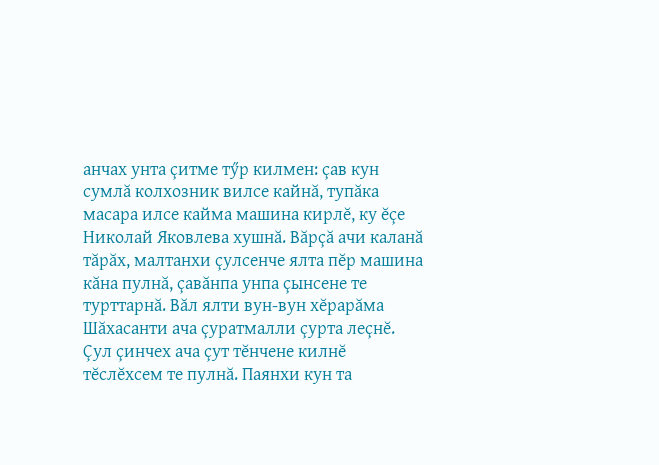анчах унта çитме тӳр килмен: çав кун сумлă колхозник вилсе кайнă, тупăка масара илсе кайма машина кирлĕ, ку ĕçе Николай Яковлева хушнă. Вăрçă ачи каланă тăрăх, малтанхи çулсенче ялта пĕр машина кăна пулнă, çавăнпа унпа çынсене те турттарнă. Вăл ялти вун-вун хĕрарăма Шăхасанти ача çуратмалли çурта леçнĕ. Çул çинчех ача çут тĕнчене килнĕ тĕслĕхсем те пулнă. Паянхи кун та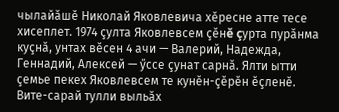чылайăшĕ Николай Яковлевича хĕресне атте тесе хисеплет. 1974 çулта Яковлевсем çĕнĕ çурта пурăнма куçнă, унтах вĕсен 4 ачи — Валерий, Надежда, Геннадий, Алексей — ӳссе çунат сарнă. Ялти ытти çемье пекех Яковлевсем те кунĕн-çĕрĕн ĕçленĕ. Вите-сарай тулли выльăх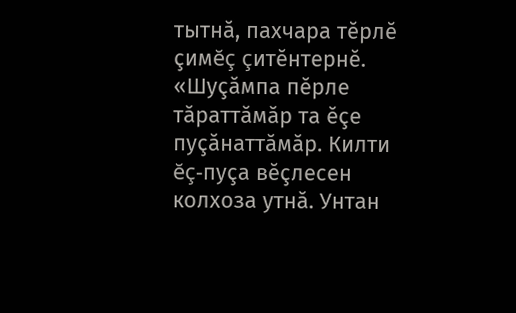тытнă, пахчара тĕрлĕ çимĕç çитĕнтернĕ. «Шуçăмпа пĕрле тăраттăмăр та ĕçе пуçăнаттăмăр. Килти ĕç-пуçа вĕçлесен колхоза утнă. Унтан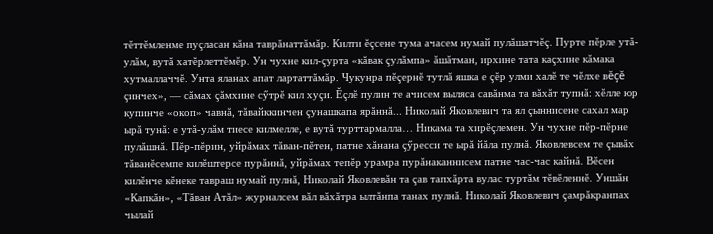тĕттĕмленме пуçласан кăна таврăнаттăмăр. Килти ĕçсене тума ачасем нумай пулăшатчĕç. Пурте пĕрле утă-улăм, вутă хатĕрлеттĕмĕр. Ун чухне кил-çурта «кăвак çулăмпа» ăшăтман, ирхине тата каçхине кăмака хутмаллаччĕ. Унта яланах апат лартаттăмăр. Чукунра пĕçернĕ тутлă яшка е çĕр улми халĕ те чĕлхе вĕçĕ çинчех», — сăмах çăмхине сӳтрĕ кил хуçи. Ĕçлĕ пулин те ачисем выляса савăнма та вăхăт тупнă: хĕлле юр купинче «окоп» чавнă, тăвайккинчен çунашкапа ярăннă... Николай Яковлевич та ял çыннисене сахал мар ырă тунă: е утă-улăм тиесе килмелле, е вутă турттармалла… Никама та хирĕçлемен. Ун чухне пĕр-пĕрне пулăшнă. Пĕр-пĕрин, уйрăмах тăван-пĕтен, патне хăнана çӳресси те ырă йăла пулнă. Яковлевсем те çывăх тăванĕсемпе килĕштерсе пурăннă, уйрăмах тепĕр урамра пурăнаканнисем патне час-час кайнă. Вĕсен килĕнче кĕнеке тавраш нумай пулнă, Николай Яковлевăн та çав тапхăрта вулас туртăм тĕвĕленнĕ. Уншăн «Капкăн», «Тăван Атăл» журналсем вăл вăхăтра ылтăнпа танах пулнă. Николай Яковлевич çамрăкранпах чылай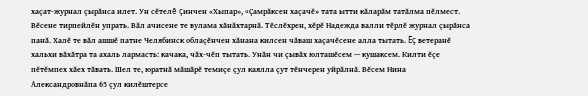хаçат-журнал çырăнса илет. Ун сĕтелĕ çинчен «Хыпар», «Çамрăксен хаçачĕ» тата ытти кăларăм татăлма пĕлмест. Вĕсене тирпейлĕн упрать. Вăл ачисене те вулама хăнăхтарнă. Тĕслĕхрен, хĕрĕ Надежда валли тĕрлĕ журнал çырăнса панă. Халĕ те вăл ашшĕ патне Челябинск облаçĕнчен хăнана килсен чăваш хаçачĕсене алла тытать. Ĕç ветеранĕ хальхи вăхăтра та ахаль лармасть: качака, чăх-чĕп тытать. Унăн чи çывăх юлташĕсем — кушаксем. Килти ĕçе пĕтĕмпех хăех тăвать. Шел те, юратнă мăшăрĕ темиçе çул каялла çут тĕнчерен уйрăлнă. Вĕсем Нина Александровнăпа 65 çул килĕштерсе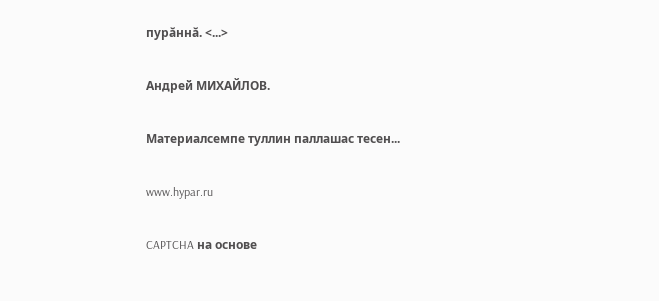пурăннă. <...>

Андрей МИХАЙЛОВ.

Материалсемпе туллин паллашас тесен...

www.hypar.ru

CAPTCHA на основе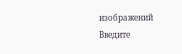изображений
Введите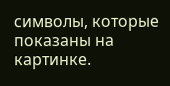символы, которые показаны на картинке.